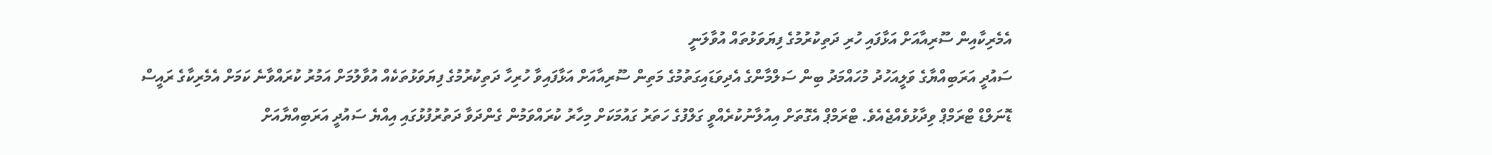އެމެރިކާއިން ސޫރިއާއަށް އަޅާފައި ހުރި ދަތިކުރުމުގެ ފިޔަވަޅުތައް އުވާލަނީ
ސައުދީ އަރަބިއްޔާގެ ވަލީއަހުދު މުހައްމަދު ބިން ސަލްމާންގެ އެދިވަޑައިގަތުމުގެ މަތިން ސޫރިއާއަށް އަޅާފައިވާ ހުރިހާ ދަތިކުރުމުގެ ފިޔަވަޅުތަކެއް އުވާލުމަށް އަމުރު ކުރައްވާނެ ކަމަށް އެމެރިކާގެ ރައީސް ޑޮނަލްޑް ޓްރަމްޕް ވިދާޅުވެއްޖެއެވެ. ޓްރަމްޕް އެގޮތަށް އިއުލާނުކުރެއްވީ ގަލްފުގެ ހަތަރު ގައުމަކަށް މިހާރު ކުރައްވަމުން ގެންދަވާ ދަތުރުފުޅުގައި އިއްޔެ ސައުދީ އަރަބިއްޔާއަށް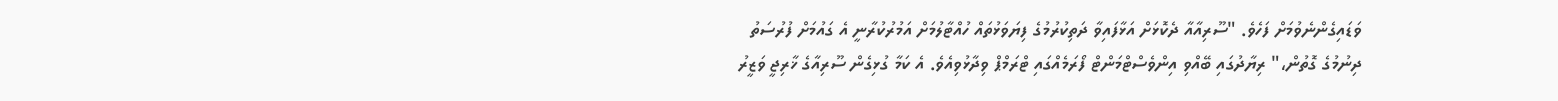ވަޑައިގެންނެވުމަށް ފަހެވެ. "ސޫރިއާއާ ދެކޮޅަށް އަޅާފައިވާ ދަތިކުރުމުގެ ފިޔަވަޅުތައް ހުއްޓާލުމަށް އަމުރުކުރާނީ އެ ގައުމަށް ފުރުސަތު ދިނުމުގެ ގޮތުން،" ރިޔާދުގައި ބޭއްވި އިންވެސްޓްމަންޓް ފޯރަމެއްގައި ޓްރަމްޕް ވިދާޅުވިއެވެ. އެ ކަމާ ގުޅިގެން ސޫރިއާގެ ޚާރިޖީ ވަޒީރު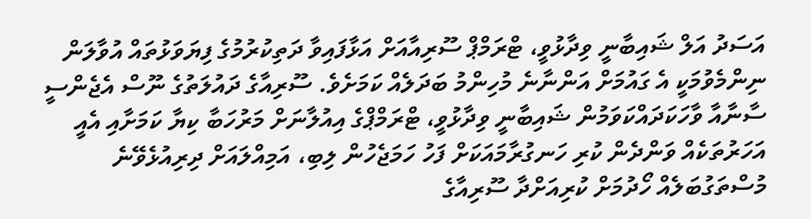އަސަދު އަލް ޝައިބާނީ ވިދާޅުވީ، ޓްރަމްޕް ސޫރިއާއަށް އަޅާފައިވާ ދަތިކުރުމުގެ ފިޔަވަޅުތައް އުވާލަން ނިންމެވުމަކީ އެ ގައުމަށް އަންނާނެ މުހިންމު ބަދަލެއް ކަމަށެވެ. ސޫރިއާގެ ދައުލަތުގެ ނޫސް އެޖެންސީ ސާނާއާ ވާހަކަދައްކަވަމުން ޝައިބާނީ ވިދާޅުވީ، ޓްރަމްޕްގެ އިއުލާނަށް މަރުހަބާ ކިޔާ ކަމަށާއި އެއީ އަހަރުތަކެއް ވަންދެން ކުރި ހަނގުރާމައަކަށް ފަހު ހަމަޖެހުން ލިބި، އަމިއްލައަށް ދިރިއުޅެވޭނެ މުސްތަގުބަލެއް ހޯދުމަށް ކުރިއަށްދާ ސޫރިއާގެ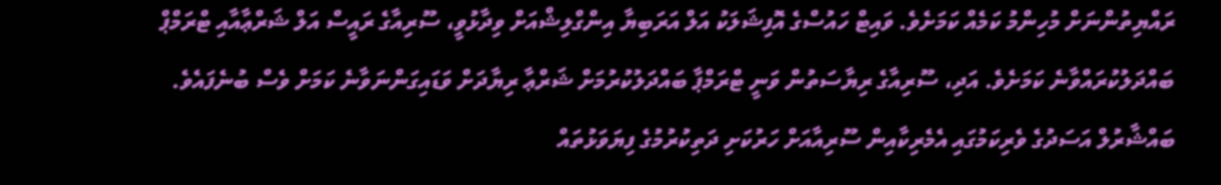ރައްޔިތުންނަށް މުހިންމު ކަމެއް ކަމަށެވެ. ވައިޓް ހައުސްގެ އޮފިޝަލަކު އަލް އަރަބިޔާ އިންގްލިޝްއަށް ވިދާޅުވީ، ސޫރިއާގެ ރައީސް އަލް ޝަރްޢާއާއި ޓްރަމްޕް ބައްދަލުކުރައްވާނެ ކަމަށެވެ. އަދި، ސޫރިއާގެ ރިޔާސަތުން ވަނީ ޓްރަމްޕާ ބައްދަލުކުރުމަށް ޝަރްޢާ ރިޔާދަށް ވަޑައިގަންނަވާނެ ކަމަށް ވެސް ބުނެފައެވެ. ބައްޝާރުލް އަސަދުގެ ވެރިކަމުގައި އެމެރިކާއިން ސޫރިއާއަށް ހަރުކަށި ދަތިކުރުމުގެ ފިޔަވަޅުތައް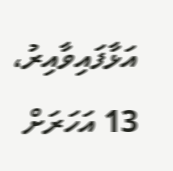އަޅާފައިވާއިރު، 13 އަހަރަށް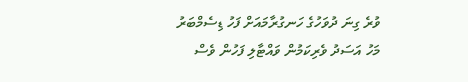ވުރެ ގިނަ ދުވަހުގެ ހަނގުރާމައަށް ފަހު ޑިސެމްބަރު މަހު އަސަދު ވެރިކަމުން ވައްޓާލި ފަހުން ވެސް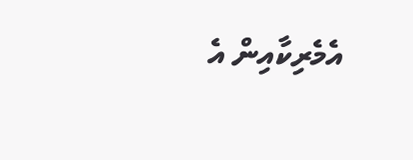އެމެރިކާއިން އެ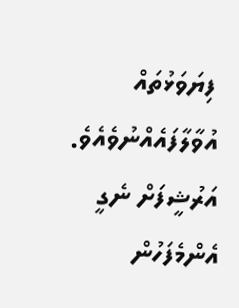ފިޔަވަޅުތައް އުވާލާފައެއްނުވެއެވެ.
އަރުޝީފަށް ނެގީ
އެންމެފަހުން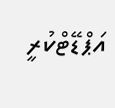އަޕްޑޭޓްކުރީ